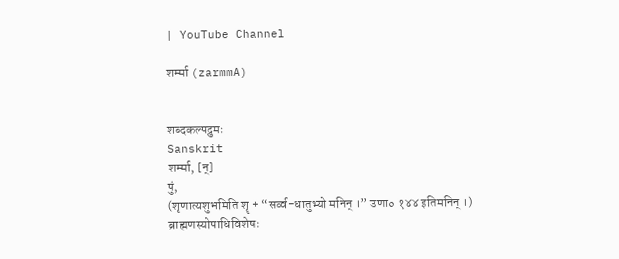| YouTube Channel

शर्म्मा (zarmmA)


शब्दकल्पद्रुमः
Sanskrit
शर्म्मा, [न्]
पुं,
(शृणात्यशुभमिति शॄ + “सर्व्व-धातुभ्यो मनिन् ।” उणा० १४४ इतिमनिन् ।) ब्राह्मणस्योपाधिविशेषः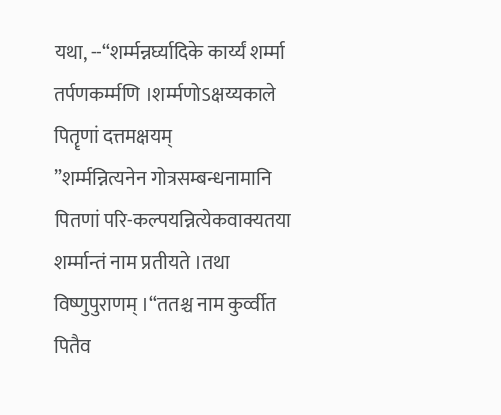यथा, --“शर्म्मन्नर्घ्यादिके कार्य्यं शर्म्मा तर्पणकर्म्मणि ।शर्म्मणोऽक्षय्यकाले पितॄणां दत्तमक्षयम्
”शर्म्मन्नित्यनेन गोत्रसम्बन्धनामानि पितणां परि-कल्पयन्नित्येकवाक्यतया शर्म्मान्तं नाम प्रतीयते ।तथा विष्णुपुराणम् ।“ततश्च नाम कुर्व्वीत पितैव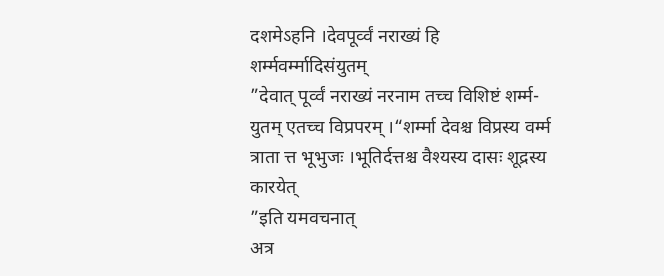दशमेऽहनि ।देवपूर्व्वं नराख्यं हि शर्म्मवर्म्मादिसंयुतम्
”देवात् पूर्व्वं नराख्यं नरनाम तच्च विशिष्टं शर्म्म-युतम् एतच्च विप्रपरम् ।“शर्म्मा देवश्च विप्रस्य वर्म्म त्राता त्त भूभुजः ।भूतिर्दत्तश्च वैश्यस्य दासः शूद्रस्य कारयेत्
”इति यमवचनात्
अत्र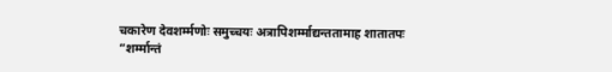चकारेण देवशर्म्मणोः समुच्चयः अत्रापिशर्म्माद्यन्ततामाह शातातपः
“शर्म्मान्तं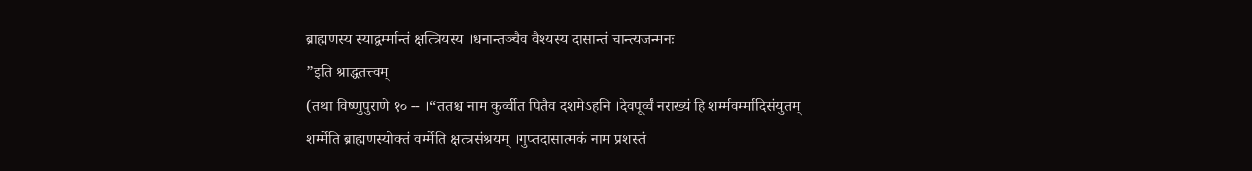ब्राह्मणस्य स्याद्वर्म्मान्तं क्षत्त्रियस्य ।धनान्तञ्चैव वैश्यस्य दासान्तं चान्त्यजन्मनः
”इति श्राद्धतत्त्वम्
(तथा विष्णुपुराणे १० -- ।“ततश्च नाम कुर्व्वीत पितैव दशमेऽहनि ।देवपूर्व्वं नराख्यं हि शर्म्मवर्म्मादिसंयुतम्
शर्म्मेति ब्राह्मणस्योक्तं वर्म्मेति क्षत्त्रसंश्रयम् ।गुप्तदासात्मकं नाम प्रशस्तं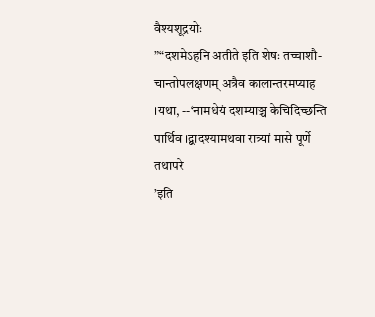वैश्यशूद्रयोः
”“दशमेऽहनि अतीते इति शेषः तच्चाशौ-चान्तोपलक्षणम् अत्रैव कालान्तरमप्याह ।यथा, --‘नामधेयं दशम्याञ्च केचिदिच्छन्ति पार्थिव ।द्बादश्यामथवा रात्र्यां मासे पूर्णे तथापरे
’इति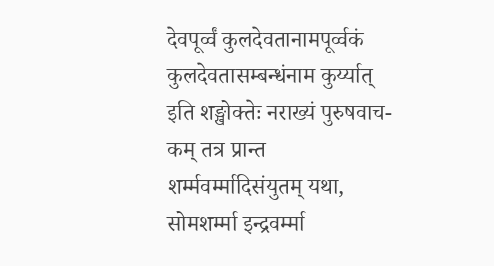देवपूर्व्वं कुलदेवतानामपूर्व्वकं कुलदेवतासम्बन्धंनाम कुर्य्यात् इति शङ्खोक्तेः नराख्यं पुरुषवाच-कम् तत्र प्रान्त शर्म्मवर्म्मादिसंयुतम् यथा, सोमशर्म्मा इन्द्रवर्म्मा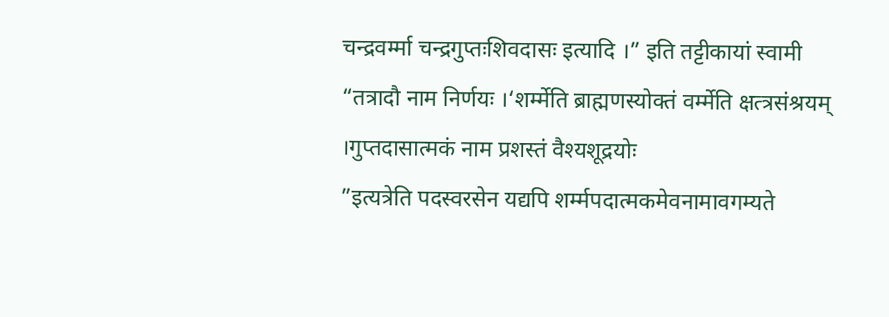चन्द्रवर्म्मा चन्द्रगुप्तःशिवदासः इत्यादि ।” इति तट्टीकायां स्वामी
“तत्रादौ नाम निर्णयः ।‘शर्म्मेति ब्राह्मणस्योक्तं वर्म्मेति क्षत्त्रसंश्रयम् ।गुप्तदासात्मकं नाम प्रशस्तं वैश्यशूद्रयोः
”इत्यत्रेति पदस्वरसेन यद्यपि शर्म्मपदात्मकमेवनामावगम्यते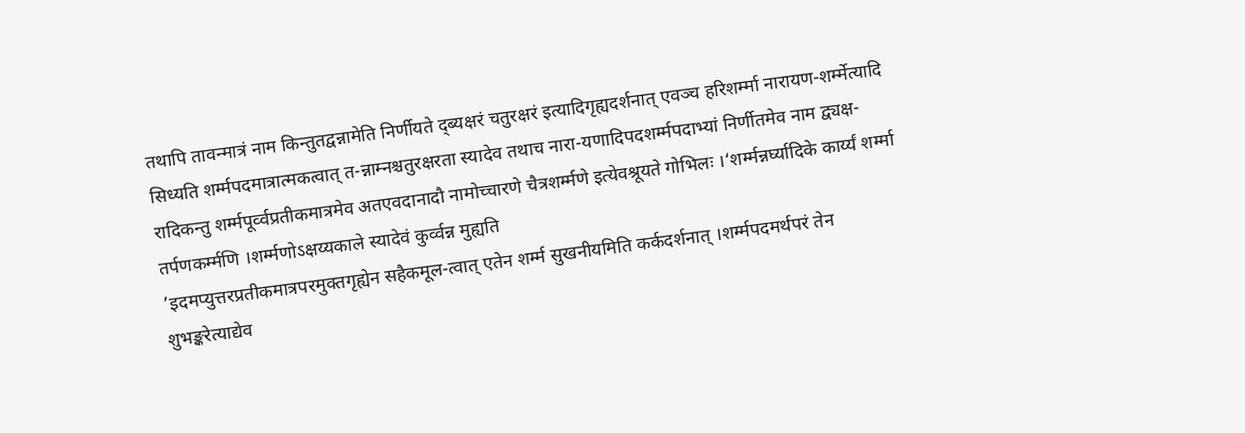तथापि तावन्मात्रं नाम किन्तुतद्वन्नामेति निर्णीयते द्ब्यक्षरं चतुरक्षरं इत्यादिगृह्यदर्शनात् एवञ्च हरिशर्म्मा नारायण-शर्म्मेत्यादि सिध्यति शर्म्मपदमात्रात्मकत्वात् त-न्नाम्नश्चतुरक्षरता स्यादेव तथाच नारा-यणादिपदशर्म्मपदाभ्यां निर्णीतमेव नाम द्व्यक्ष-रादिकन्तु शर्म्मपूर्व्वप्रतीकमात्रमेव अतएवदानादौ नामोच्चारणे चैत्रशर्म्मणे इत्येवश्रूयते गोभिलः ।‘शर्म्मन्नर्घ्यादिके कार्य्यं शर्म्मा तर्पणकर्म्मणि ।शर्म्मणोऽक्षय्यकाले स्यादेवं कुर्व्वन्न मुह्यति
’इदमप्युत्तरप्रतीकमात्रपरमुक्तगृह्येन सहैकमूल-त्वात् एतेन शर्म्म सुखनीयमिति कर्कदर्शनात् ।शर्म्मपदमर्थपरं तेन शुभङ्करेत्याद्येव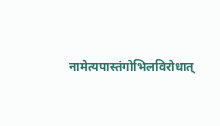नामेत्यपास्तंगोभिलविरोधात्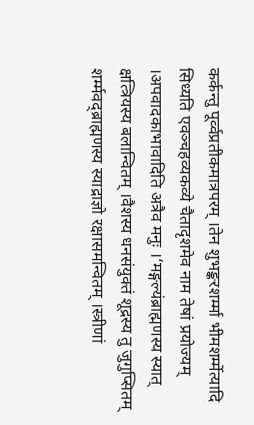कर्कन्तु पूर्व्वप्रतीकमात्रपरम् ।तेन शुभङ्करशर्म्मा भीमशर्म्मेत्यादि सिध्यति एवञ्चहव्यकव्ये चैतादृशमेव नाम तेषां प्रयोज्यम् ।अपवादकाभावादिति अत्रैव मनुः ।‘मङ्गल्यंब्राह्मणस्य स्यात् क्षत्त्रियस्य बलान्वितम् ।वैशस्य धनसंयुक्तं शूद्रस्य तु जुगुप्सितम्
शर्म्मवद्ब्राह्मणस्य स्याद्राज्ञो रक्षासमन्वितम् ।स्त्रीणां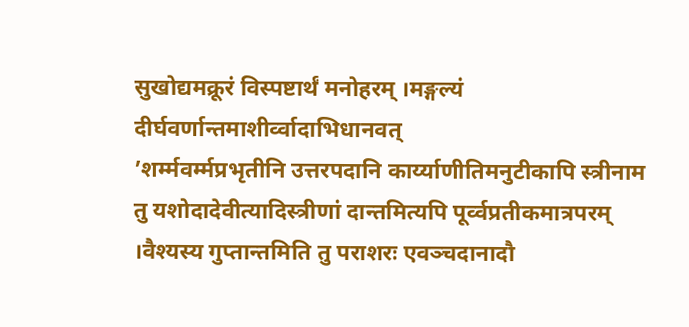सुखोद्यमक्रूरं विस्पष्टार्थं मनोहरम् ।मङ्गल्यं दीर्घवर्णान्तमाशीर्व्वादाभिधानवत्
’शर्म्मवर्म्मप्रभृतीनि उत्तरपदानि कार्य्याणीतिमनुटीकापि स्त्रीनाम तु यशोदादेवीत्यादिस्त्रीणां दान्तमित्यपि पूर्व्वप्रतीकमात्रपरम् ।वैश्यस्य गुप्तान्तमिति तु पराशरः एवञ्चदानादौ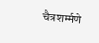चैत्रशर्म्मणे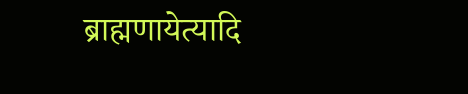ब्राह्मणायेत्यादि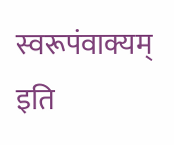स्वरूपंवाक्यम्
इति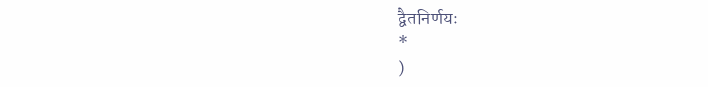द्वैतनिर्णयः
*
)